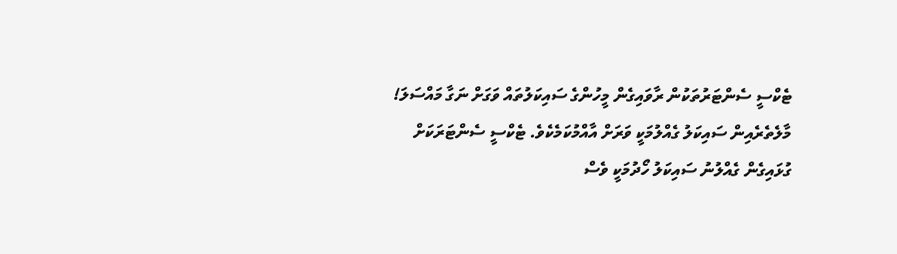ޓެކްސީ ސެންޓަރުތަކުން ރާވައިގެން މީހުންގެ ސައިކަލުތައް ވަގަށް ނަގާ މައްސަލަ!
މާލެތެރެއިން ސައިކަލު ގެއްލުމަކީ ވަރަށް އާއްމުކަމެކެވެ. ޓެކްސީ ސެންޓަރަކަށް ގުޅައިގެން ގެއްލުނު ސައިކަލު ހޯދުމަކީ ވެސް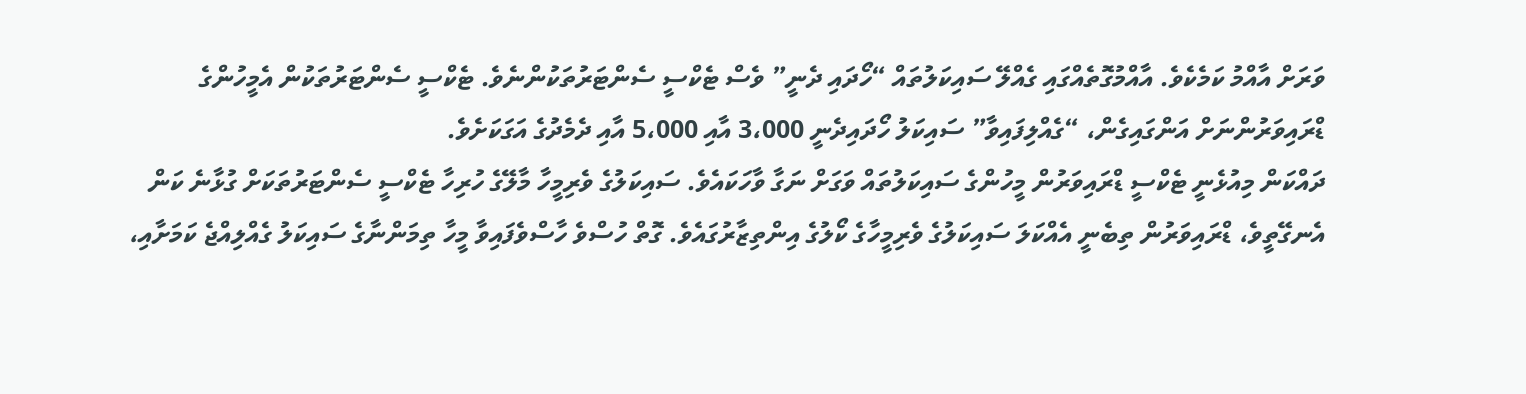ވަރަށް އާއްމު ކަމެކެވެ. އާއްމުގޮތެއްގައި ގެއްލޭ ސައިކަލުތައް “ހޯދައި ދެނީ” ވެސް ޓެކްސީ ސެންޓަރުތަކުންނެވެ. ޓެކްސީ ސެންޓަރުތަކުން އެމީހުންގެ ޑްރައިވަރުންނަށް އަންގައިގެން، “ގެއްލިފައިވާ” ސައިކަލު ހޯދައިދެނީ 3،000 އާއި 5،000 އާއި ދެމެދުގެ އަގަކަށެވެ.
ދައްކަން މިއުޅެނީ ޓެކްސީ ޑްރައިވަރުން މީހުންގެ ސައިކަލުތައް ވަގަށް ނަގާ ވާހަކައެވެ. ސައިކަލުގެ ވެރިމީހާ މާލޭގެ ހުރިހާ ޓެކްސީ ސެންޓަރުތަކަށް ގުޅާނެ ކަން އެނގޭތީވެ، ޑްރައިވަރުން ތިބެނީ އެއްކަލަ ސައިކަލުގެ ވެރިމީހާގެ ކޯލުގެ އިންތިޒާރުގައެވެ. ގޮތް ހުސްވެ ހާސްވެފައިވާ މީހާ ތިމަންނާގެ ސައިކަލު ގެއްލިއްޖެ ކަމަށާއި،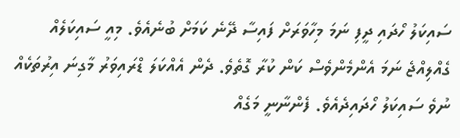ސައިކަލު ހޯދައި ދީފި ނަމަ މިހާވަރަށް ފައިސާ ދޭނެ ކަމަށް ބުނެއެވެ. މިއީ ސައިކަލެއް ގެއްލިއްޖެ ނަމަ އެންމެންވެސް ކަން ކުރާ ގޮތެވެ. ދެން އެއްކަލަ ޑްރައިވަރު މާގިނަ އިރުތަކެއް ނުވެ ސައިކަލު ހޯދައިދެއެވެ. ފެންނާނީ މަގެއް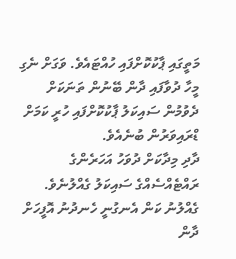މަތީގައި ޕާކުކޮށްފައި ހުއްޓައެވެ. ވަގަށް ނެގި މީހާ ދުވާފައި ދާން ބޭނުން ތަނަކަށް ދެވުމުން ސައިކަލު ޕާކުކޮށްފައި ހުރީ ކަމަށް ޑްރައިވަރުން ބުނެއެވެ.
ދާދި މިދާކަށް ދުވަހު އަހަރެންގެ ރައްޓެއްސެއްގެ ސައިކަލު ގެއްލުނެވެ. ގެއްލުނު ކަން އެނގުނީ ހެނދުނު އޮފީހަށް ދާން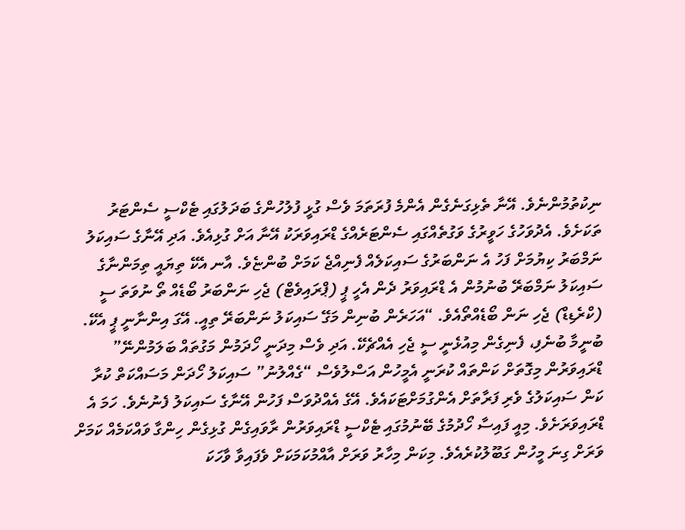ނިކުތުމުންނެވެ. އޭނާ ތެޅިގަނެގެން އެންމެ ފުރަތަމަ ވެސް ގުޅީ ފުލުހުންގެ ބަދަލުގައި ޓެކްސީ ސެންޓަރު ތަކަށެވެ. އެދުވަހުގެ ހަވީރުގެ ވަގުތެއްގައި ސެންޓަރެއްގެ ޑްރައިވަރަކު އޭނާ އަށް ގުޅިއެވެ. އަދި އޭނާގެ ސައިކަލު ނަމްބަރު ކިޔުމަށް ފަހު އެ ނަންބަރުގެ ސައިކަލެއް ފެނިއްޖެ ކަމަށް ބުންޏެވެ. އާނ އެކޭ ތިޔައީ ތިމަންނާގެ ސައިކަލު ނަމްބަރޭ ބުނުމުން އެ ޑްރައިވަރު ދެން އެހީ ޕީ (ޕްރައިވެޓް) ޖެހި ނަންބަރު ބޯޑެއް ތޯ ނުވަތަ ސީ (ކްރެޑިޑް) ޖެހި ނަން ބޯޑެއްތޯއެވެ. “އަހަރެން ބުނިން މަގޭ ސައިކަލު ނަންބަރޭ ތިއީ. އޭގަ އިންނާނީ ޕީ އެކޭ. ބުނީމާ ބުނެފި، ފެނިގެން މިއުޅެނީ ސީ ޖެހި އެއްޗެކޭ. އަދި ވެސް މިދަނީ ހޯދަމުން މަގުތައް ބަލަމުންނޭ”
ޑްރައިވަރުން މިގޮތަށް ކަންތައް ކުރަނީ އެމީހުން އަސްލުވެސް “ގެއްލުނު” ސައިކަލު ހޯދަން މަސައްކަތް ކުރާ ކަން ސައިކަލުގެ ވެރި ފަރާތަށް އެންގުމަށްޓަކައެވެ. އޭގެ އެއްދުވަސް ފަހުން އޭނާގެ ސައިކަލު ފެނުނެވެ. ހަމަ އެ ޑްރައިވަރަށެވެ. މިއީ ފައިސާ ހޯދުމުގެ ބޭނުމުގައި ޓެކްސީ ޑްރައިވަރުން ރާވައިގެން ގުޅިގެން ހިންގާ ވައްކަމެއް ކަމަށް ވަރަށް ގިނަ މީހުން ގަބޫލުކުރެއެވެ. މިކަން މިހާރު ވަރަށް އާއްމުކަމަކަށް ވެފައިވާ ވާހަކަ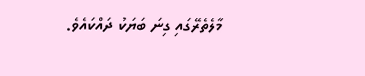މާލެތެރޭގައި ގިނަ ބަޔަކު ދައްކައެވެ.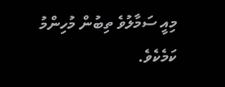މިއީ ސަމާލުވެ ތިބުން މުހިންމު ކަމެކެވެ.